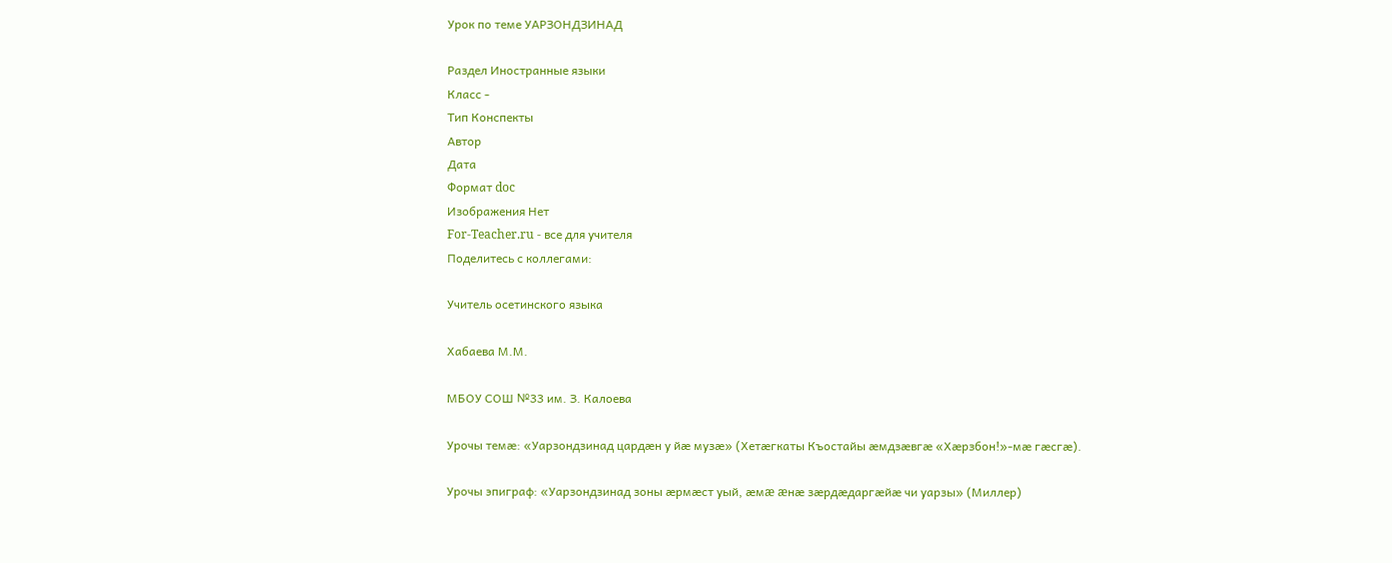Урок по теме УАРЗОНДЗИНАД

Раздел Иностранные языки
Класс -
Тип Конспекты
Автор
Дата
Формат doc
Изображения Нет
For-Teacher.ru - все для учителя
Поделитесь с коллегами:

Учитель осетинского языка

Хабаева М.М.

МБОУ СОШ №33 им. З. Калоева

Урочы темæ: «Уарзондзинад цардæн у йæ музæ» (Хетæгкаты Къостайы æмдзæвгæ «Хæрзбон!»-мæ гæсгæ).

Урочы эпиграф: «Уарзондзинад зоны æрмæст уый, æмæ æнæ зæрдæдаргæйæ чи уарзы» (Миллер)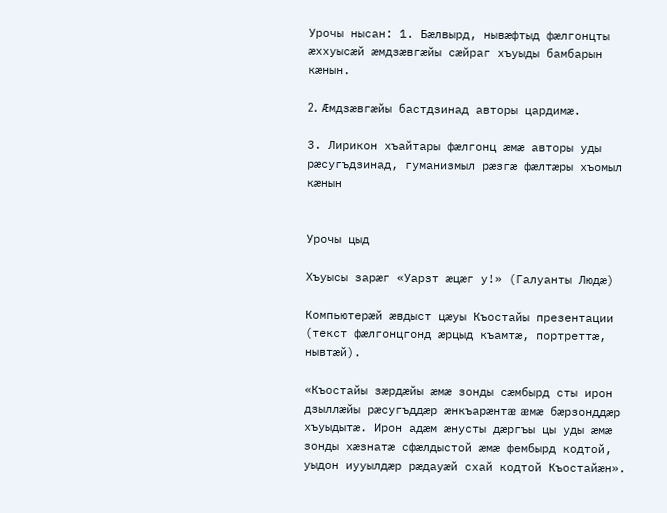Урочы нысан: 1. Бæлвырд, нывæфтыд фæлгонцты æххуысæй æмдзæвгæйы сæйраг хъуыды бамбарын кæнын.

2. Æмдзæвгæйы бастдзинад авторы цардимæ.

3. Лирикон хъайтары фæлгонц æмæ авторы уды рæсугъдзинад, гуманизмыл рæзгæ фæлтæры хъомыл кæнын


Урочы цыд

Хъуысы зарæг «Уарзт æцæг у!» (Галуанты Людæ)

Компьютерæй æвдыст цæуы Къостайы презентации (текст фæлгонцгонд æрцыд къамтæ, портреттæ, нывтæй).

«Къостайы зæрдæйы æмæ зонды сæмбырд сты ирон дзыллæйы рæсугъддæр æнкъарæнтæ æмæ бæрзонддæр хъуыдытæ. Ирон адæм æнусты дæргъы цы уды æмæ зонды хæзнатæ сфæлдыстой æмæ фембырд кодтой, уыдон иууылдæр рæдауæй схай кодтой Къостайæн».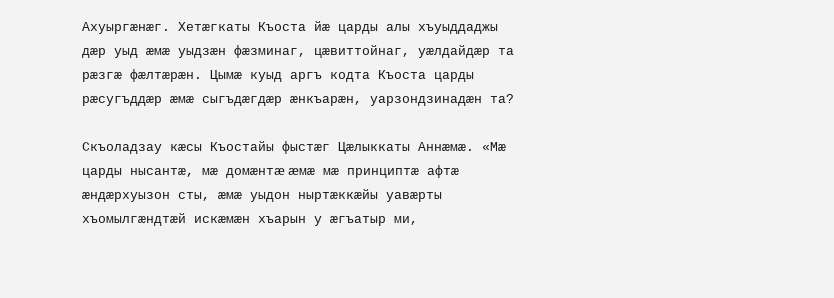Ахуыргæнæг. Хетæгкаты Къоста йæ царды алы хъуыддаджы дæр уыд æмæ уыдзæн фæзминаг, цæвиттойнаг, уæлдайдæр та рæзгæ фæлтæрæн. Цымæ куыд аргъ кодта Къоста царды рæсугъддæр æмæ сыгъдæгдæр æнкъарæн, уарзондзинадæн та?

Скъоладзау кæсы Къостайы фыстæг Цæлыккаты Аннæмæ. «Мæ царды нысантæ, мæ домæнтæ æмæ мæ принциптæ афтæ æндæрхуызон сты, æмæ уыдон ныртæккæйы уавæрты хъомылгæндтæй искæмæн хъарын у æгъатыр ми,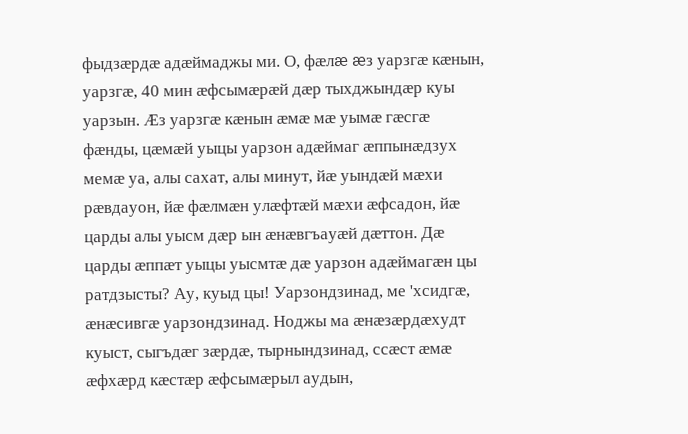фыдзæрдæ адæймаджы ми. О, фæлæ æз уарзгæ кæнын, уарзгæ, 40 мин æфсымæрæй дæр тыхджындæр куы уарзын. Æз уарзгæ кæнын æмæ мæ уымæ гæсгæ фæнды, цæмæй уыцы уарзон адæймаг æппынæдзух мемæ уа, алы сахат, алы минут, йæ уындæй мæхи рæвдауон, йæ фæлмæн улæфтæй мæхи æфсадон, йæ царды алы уысм дæр ын æнæвгъауæй дæттон. Дæ царды æппæт уыцы уысмтæ дæ уарзон адæймагæн цы ратдзысты? Ау, куыд цы! Уарзондзинад, ме 'хсидгæ, æнæсивгæ уарзондзинад. Ноджы ма æнæзæрдæхудт куыст, сыгъдæг зæрдæ, тырнындзинад, ссæст æмæ æфхæрд кæстæр æфсымæрыл аудын,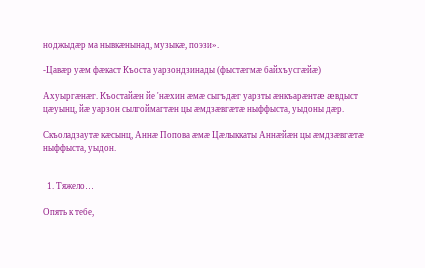ноджыдæр ма нывкæнынад, музыкæ, поэзи».

-Цавæр уæм фæкаст Къоста уарзондзинады (фыстæгмæ байхъусгæйæ)

Ахуыргæнæг. Къостайæн йе 'нæхин æмæ сыгъдæг уарзты æнкъарæнтæ æвдыст цæуынц, йæ уарзон сылгоймагтæн цы æмдзæвгæтæ ныффыста, уыдоны дæр.

Скъоладзаутæ кæсынц, Аннæ Попова æмæ Цæлыккаты Аннæйæн цы æмдзæвгæтæ ныффыста, уыдон.


  1. Тяжело…

Опять к тебе,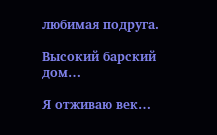любимая подруга.

Высокий барский дом…

Я отживаю век…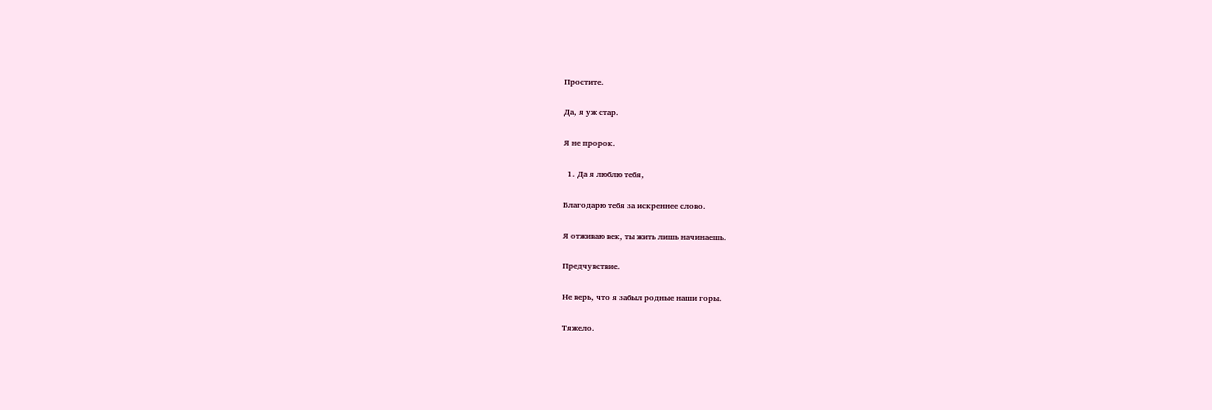Простите.

Да, я уж стар.

Я не пророк.

  1. Да я люблю тебя,

Благодарю тебя за искреннее слово.

Я отживаю век, ты жить лишь начинаешь.

Предчувствие.

Не верь, что я забыл родные наши горы.

Тяжело.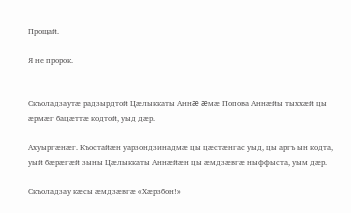Прощай.

Я не пророк.


Скъоладзаутæ радзырдтой Цæлыккаты Аннæ æмæ Попова Аннæйы тыххæй цы æрмæг бацæттæ кодтой, уыд дæр.

Ахуыргæнæг. Къостайæн уарзондзинадмæ цы цæстæнгас уыд, цы аргъ ын кодта, уый бæрæгæй зыны Цæлыккаты Аннæйæн цы æмдзæвгæ ныффыста, уым дæр.

Скъоладзау кæсы æмдзæвгæ «Хæрзбон!»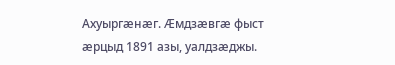Ахуыргæнæг. Æмдзæвгæ фыст æрцыд 1891 азы, уалдзæджы.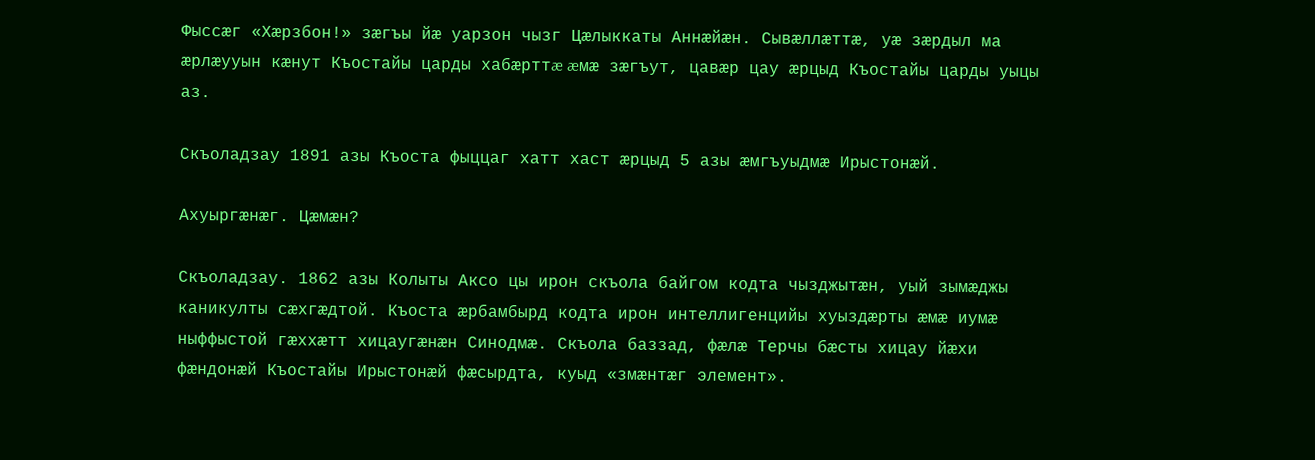Фыссæг «Хæрзбон!» зæгъы йæ уарзон чызг Цæлыккаты Аннæйæн. Сывæллæттæ, уæ зæрдыл ма æрлæууын кæнут Къостайы царды хабæрттæ æмæ зæгъут, цавæр цау æрцыд Къостайы царды уыцы аз.

Скъоладзау 1891 азы Къоста фыццаг хатт хаст æрцыд 5 азы æмгъуыдмæ Ирыстонæй.

Ахуыргæнæг. Цæмæн?

Скъоладзау. 1862 азы Колыты Аксо цы ирон скъола байгом кодта чызджытæн, уый зымæджы каникулты сæхгæдтой. Къоста æрбамбырд кодта ирон интеллигенцийы хуыздæрты æмæ иумæ ныффыстой гæххæтт хицаугæнæн Синодмæ. Скъола баззад, фæлæ Терчы бæсты хицау йæхи фæндонæй Къостайы Ирыстонæй фæсырдта, куыд «змæнтæг элемент».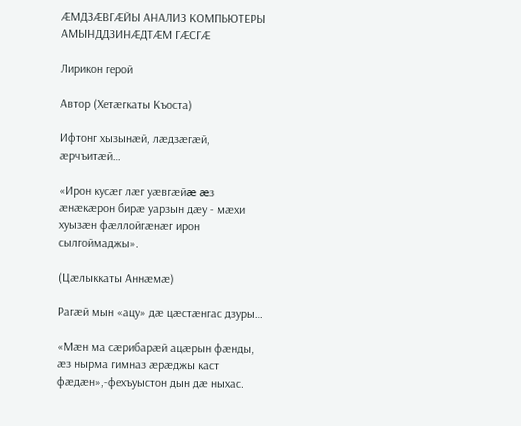ÆМДЗÆВГÆЙЫ АНАЛИЗ КОМПЬЮТЕРЫ АМЫНДДЗИНÆДТÆМ ГÆСГÆ

Лирикон герой

Автор (Хетæгкаты Къоста)

Ифтонг хызынæй, лæдзæгæй, æрчъитæй…

«Ирон кусæг лæг уæвгæйæ æз æнæкæрон бирæ уарзын дæу - мæхи хуызæн фæллойгæнæг ирон сылгоймаджы».

(Цæлыккаты Аннæмæ)

Рагæй мын «ацу» дæ цæстæнгас дзуры…

«Мæн ма сæрибарæй ацæрын фæнды, æз нырма гимназ æрæджы каст фæдæн»,-фехъуыстон дын дæ ныхас.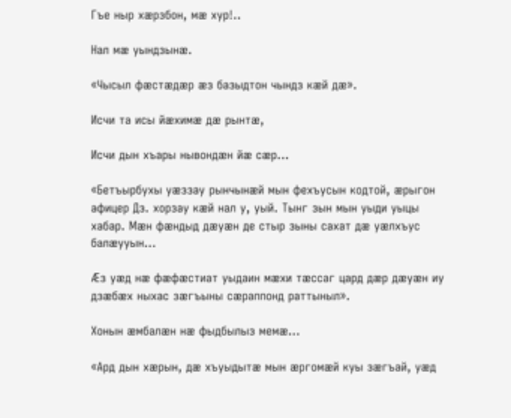Гъе ныр хæрзбон, мæ хур!..

Нал мæ уындзынæ.

«Чысыл фæстæдæр æз базыдтон чындз кæй дæ».

Исчи та исы йæхимæ дæ рынтæ,

Исчи дын хъары нывондæн йæ сæр…

«Бетъырбухы уæззау рынчынæй мын фехъусын кодтой, æрыгон афицер Дз. хорзау кæй нал у, уый. Тынг зын мын уыди уыцы хабар. Мæн фæндыд дæуæн де стыр зыны сахат дæ уæлхъус балæууын…

Æз уæд нæ фæфæстиат уыдаин мæхи тæссаг цард дæр дæуæн иу дзæбæх ныхас зæгъыны сæраппонд раттыныл».

Хонын æмбалæн нæ фыдбылыз мемæ…

«Ард дын хæрын, дæ хъуыдытæ мын æргомæй куы зæгъай, уæд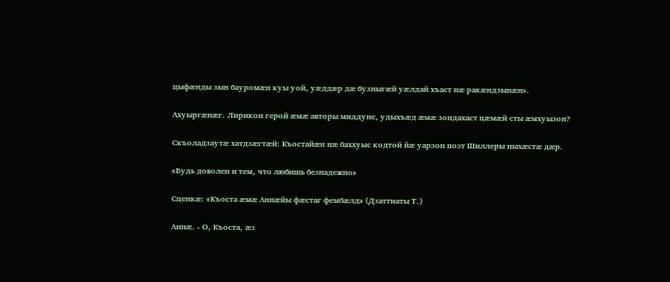цыфæнды зын бауромæн куы уой, уæддæр дæ бузныгæй уæлдай хъаст нæ ракæндзынæн».

Ахуыргæнæг. Лирикон герой æмæ авторы миддуне, удыхъæд æмæ зондахаст цæмæй сты æмхуызон?

Скъоладзаутæ хатдзæгтæй: Къостайæн нæ баххуыс кодтой йæ уарзон поэт Шиллеры ныхæстæ дæр.

«Будь доволен и тем, что любишь безнадежно»

Сценкæ: «Къоста æмæ Аннæйы фæстаг фембæлд» (Дзаттиаты Т.)

Аннæ. - О, Къоста, æз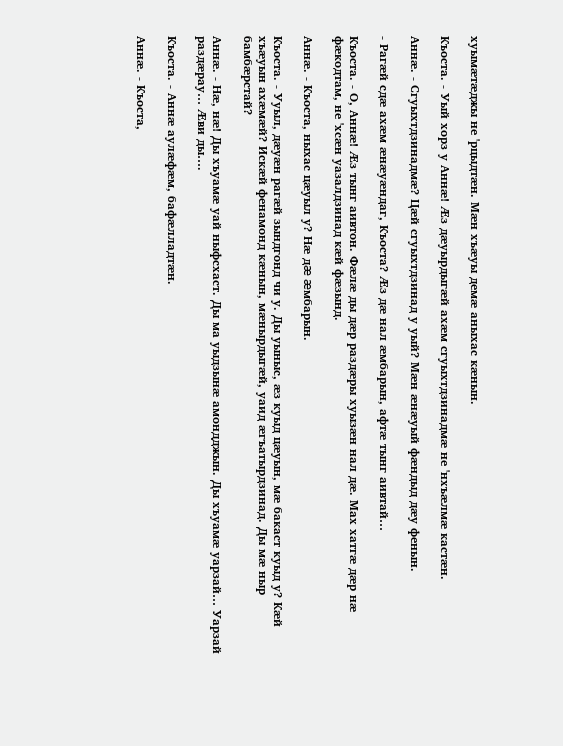хуымæтæджы не 'рцыдтæн. Мæн хъæуы демæ аныхас кæнын.

Къоста. - Уый хорз у Аннæ! Æз дæуырдыгæй ахæм сгуыхтдзинадмæ не 'нхъæлмæ кастæн.

Аннæ. - Сгуыхтдзинадмæ? Цæй сгуыхтдзинад у уый? Мæн æнæуый фæндыд дæу фенын.

- Рагæй сдæ ахæм æнæуæндаг, Къоста? Æз дæ нал æмбарын, афтæ тынг аивтай…

Къоста. - О, Аннæ! Æз тынг аивтон. Фæлæ ды дæр раздæры хуызæн нал дæ. Мах хатгæ дæр нæ фæкодтам, не 'хсæн уазалдзинад кæй фæзынд.

Аннæ. - Къоста, ныхас цæуыл у? Нæ дæ æмбарын.

Къоста. - Ууыл, дæуæн рагæй зындгонд чи у. Ды уыныс, æз куыд цæуын, мæ бакаст куыд у? Кæй хъæуын ахæмæй? Искæй фенамонд кæнын, мæнырдыгæй, уаид æгъатырдзинад. Ды мæ ныр бамбæрстай?

Аннæ. - Нæ, нæ! Ды хъуамæ уай ныфсхаст. Ды ма уыдзынæ амондджын. Ды хъуамæ уарзай… Уарзай раздæрау… Æви ды….

Къоста. - Аннæ аулæфæм, бафæлладтæн.

Аннæ. - Къоста,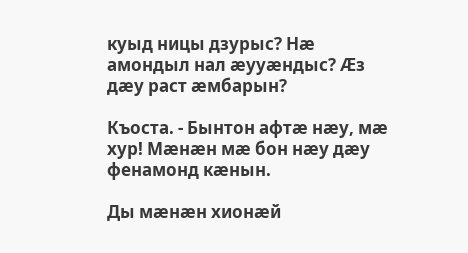куыд ницы дзурыс? Нæ амондыл нал æууæндыс? Æз дæу раст æмбарын?

Къоста. - Бынтон афтæ нæу, мæ хур! Мæнæн мæ бон нæу дæу фенамонд кæнын.

Ды мæнæн хионæй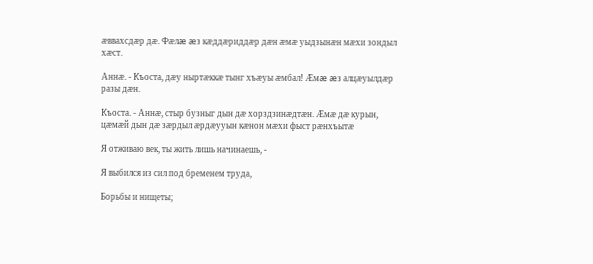æввахсдæр дæ. Фæлæ æз кæддæриддæр дæн æмæ уыдзынæн мæхи зондыл хæст.

Аннæ. - Къоста, дæу ныртæккæ тынг хъæуы æмбал! Æмæ æз алцæуылдæр разы дæн.

Къоста. - Аннæ, стыр бузныг дын дæ хорздзинæдтæн. Æмæ дæ курын, цæмæй дын дæ зæрдыл æрдæууын кæнон мæхи фыст рæнхъытæ

Я отживаю век, ты жить лишь начинаешь, -

Я выбился из сил под бременем труда,

Борьбы и нищеты;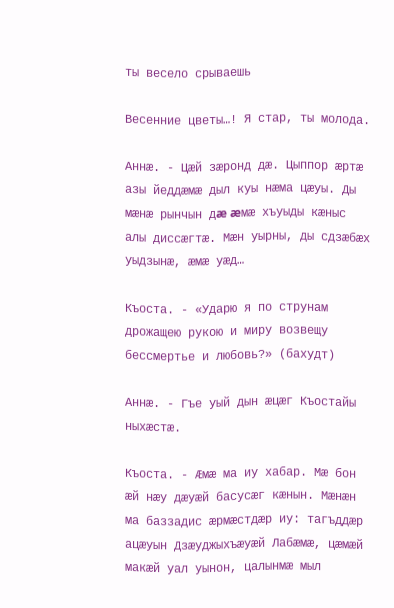ты весело срываешь

Весенние цветы…! Я стар, ты молода.

Аннæ. - Цæй зæронд дæ. Цыппор æртæ азы йеддæмæ дыл куы нæма цæуы. Ды мæнæ рынчын дæ æмæ хъуыды кæныс алы диссæгтæ. Мæн уырны, ды сдзæбæх уыдзынæ, æмæ уæд…

Къоста. - «Ударю я по струнам дрожащею рукою и миру возвещу бессмертье и любовь?» (бахудт)

Аннæ. - Гъе уый дын æцæг Къостайы ныхæстæ.

Къоста. - Æмæ ма иу хабар. Мæ бон æй нæу дæуæй басусæг кæнын. Мæнæн ма баззадис æрмæстдæр иу: тагъддæр ацæуын Дзæуджыхъæуæй Лабæмæ, цæмæй макæй уал уынон, цалынмæ мыл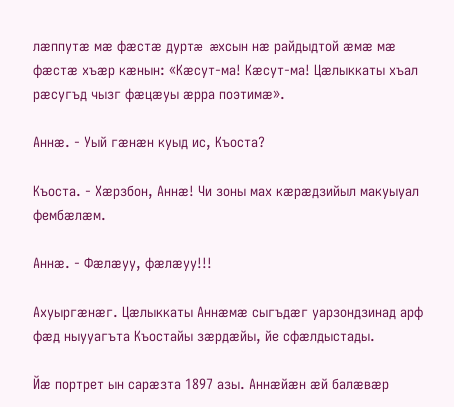лæппутæ мæ фæстæ дуртæ æхсын нæ райдыдтой æмæ мæ фæстæ хъæр кæнын: «Кæсут-ма! Кæсут-ма! Цæлыккаты хъал рæсугъд чызг фæцæуы æрра поэтимæ».

Аннæ. - Уый гæнæн куыд ис, Къоста?

Къоста. - Хæрзбон, Аннæ! Чи зоны мах кæрæдзийыл макуыуал фембæлæм.

Аннæ. - Фæлæуу, фæлæуу!!!

Ахуыргæнæг. Цæлыккаты Аннæмæ сыгъдæг уарзондзинад арф фæд ныууагъта Къостайы зæрдæйы, йе сфæлдыстады.

Йæ портрет ын сарæзта 1897 азы. Аннæйæн æй балæвæр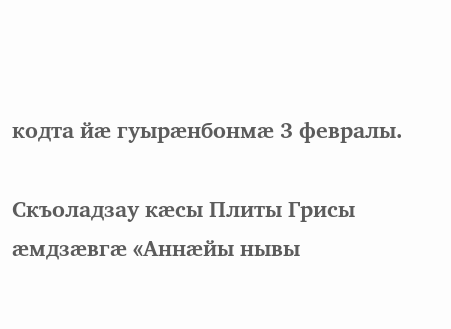кодта йæ гуырæнбонмæ 3 февралы.

Скъоладзау кæсы Плиты Грисы æмдзæвгæ «Аннæйы нывы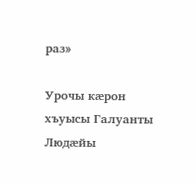раз»

Урочы кæрон хъуысы Галуанты Людæйы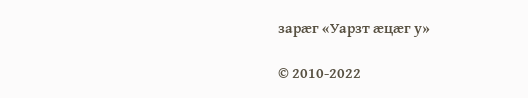зарæг «Уарзт æцæг у»

© 2010-2022